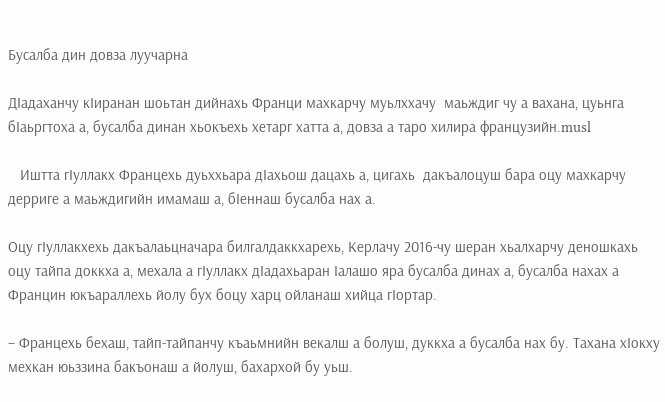Бусалба дин довза луучарна

ДIадаханчу кIиранан шоьтан дийнахь Франци махкарчу муьлххачу  маьждиг чу а вахана, цуьнга бIаьргтоха а, бусалба динан хьокъехь хетарг хатта а, довза а таро хилира французийн.musl

   Иштта гIуллакх Францехь дуьххьара дIахьош дацахь а, цигахь  дакъалоцуш бара оцу махкарчу дерриге а маьждигийн имамаш а, бIеннаш бусалба нах а.

Оцу гIуллакхехь дакъалаьцначара билгалдаккхарехь, Керлачу 2016-чу шеран хьалхарчу деношкахь оцу тайпа доккха а, мехала а гIуллакх дIадахьаран Iалашо яра бусалба динах а, бусалба нахах а Францин юкъараллехь йолу бух боцу харц ойланаш хийца гIортар.

– Францехь бехаш, тайп-тайпанчу къаьмнийн векалш а болуш, дуккха а бусалба нах бу. Тахана хIокху мехкан юьззина бакъонаш а йолуш, бахархой бу уьш.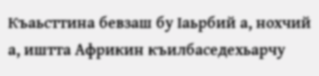Къаьсттина бевзаш бу Iаьрбий а, нохчий а, иштта Африкин къилбаседехьарчу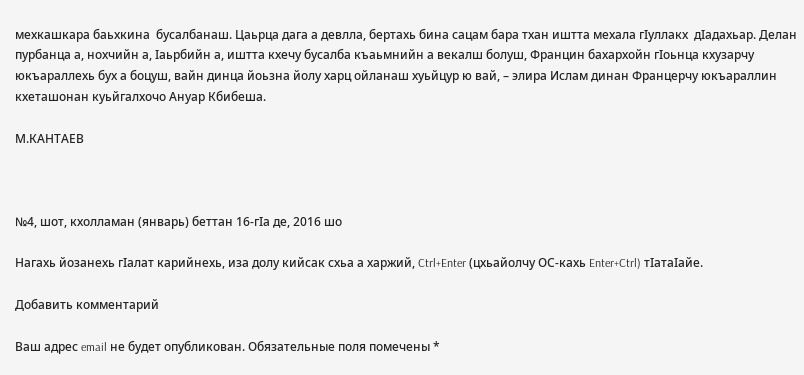мехкашкара баьхкина  бусалбанаш. Цаьрца дага а девлла, бертахь бина сацам бара тхан иштта мехала гIуллакх  дIадахьар. Делан пурбанца а, нохчийн а, Iаьрбийн а, иштта кхечу бусалба къаьмнийн а векалш болуш, Францин бахархойн гIоьнца кхузарчу юкъараллехь бух а боцуш, вайн динца йоьзна йолу харц ойланаш хуьйцур ю вай, – элира Ислам динан Францерчу юкъараллин кхеташонан куьйгалхочо Ануар Кбибеша.

М.КАНТАЕВ



№4, шот, кхолламан (январь) беттан 16-гIа де, 2016 шо

Нагахь йозанехь гIалат карийнехь, иза долу кийсак схьа а харжий, Ctrl+Enter (цхьайолчу ОС-кахь Enter+Ctrl) тIатаIайе.

Добавить комментарий

Ваш адрес email не будет опубликован. Обязательные поля помечены *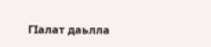ГIалат даьлла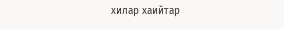хилар хаийтар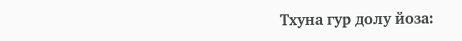Тхуна гур долу йоза: